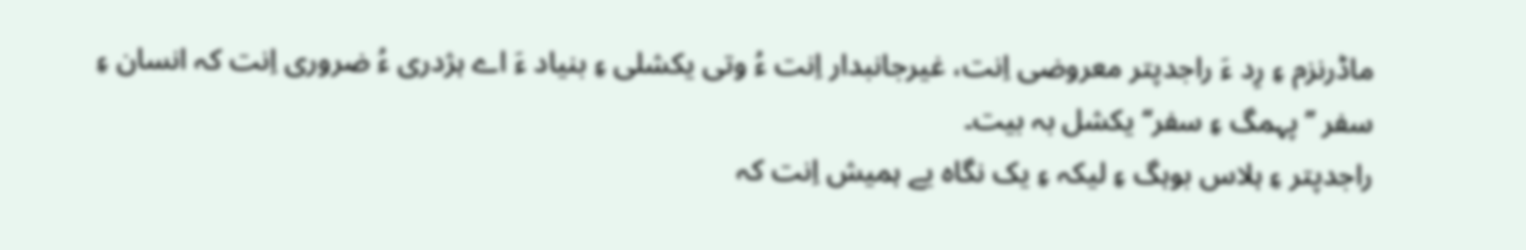ماڈرنزم ءِ رِد ءَ راجدپتر معروضی اِنت، غیرجانبدار اِنت ءُ وتی یکشلی ءِ بنیاد ءَ اے ہژدری ءُ ضروری اِنت کہ انسان ءِ سفر ’’پہمگ ءِ سفر‘‘ یکشل بہ بیت۔
راجدپتر ءِ ہلاس بوہگ ءِ لیکہ ءِ یک نگاہ یے ہمیش اِنت کہ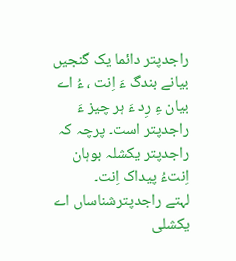راجدپتر دائما یک گنجیں بیانے بندگ ءَ اِنت ، ءُ اے بیان ءِ رِد ءَ ہر چیز ءَ راجدپتر است۔ پرچہ کہ راجدپتر یکشلہ بوہان اِنتءُ پیداک اِنت۔
لہتے راجدپترشناساں اے یکشلی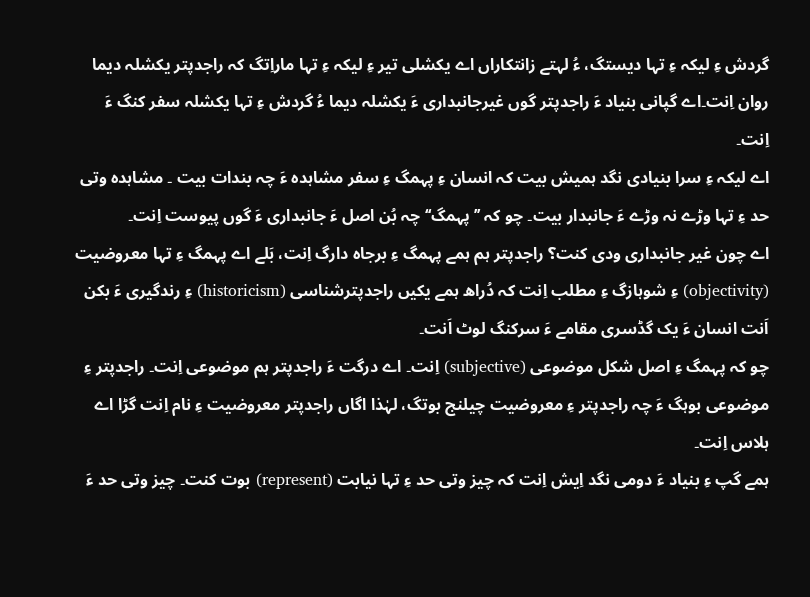گردش ءِ لیکہ ءِ تہا دیستگ، ءُ لہتے زانتکاراں اے یکشلی تیر ءِ لیکہ ءِ تہا ماراِتگ کہ راجدپتر یکشلہ دیما روان اِنت۔اے گپانی بنیاد ءَ راجدپتر گوں غیرجانبداری ءَ یکشلہ دیما ءُ گردش ءِ تہا یکشلہ سفر کنگ ءَ اِنت۔
اے لیکہ ءِ سرا بنیادی نگد ہمیش بیت کہ انسان ءِ پہمگ ءِ سفر مشاہدہ ءَ چہ بندات بیت ۔ مشاہدہ وتی حد ءِ تہا وڑے نہ وڑے ءَ جانبدار بیت۔ چو کہ ’’پہمگ‘‘ چہ بُن اصل ءَ جانبداری ءَ گوں پیوست اِنت۔
اے چون غیر جانبداری ودی کنت؟ راجدپتر ہم ہمے پہمگ ءِ برجاہ دارگ اِنت، بَلے اے پہمگ ءِ تہا معروضیت (objectivity) ءِ شوہازگ ءِ مطلب اِنت کہ دُراھ ہمے یکیں راجدپترشناسی (historicism) ءِ رندگیری ءَ بکن اَنت انسان ءَ یک گڈسری مقامے ءَ سرکنگ لوٹ اَنت۔
چو کہ پہمگ ءِ اصل شکل موضوعی (subjective) اِنت۔ اے درگت ءَ راجدپتر ہم موضوعی اِنت۔ راجدپتر ءِ موضوعی بوہگ ءَ چہ راجدپتر ءِ معروضیت چیلنج بوتگ، لہٰذا اگاں راجدپتر معروضیت ءِ نام اِنت گڑا اے ہلاس اِنت۔
ہمے گپ ءِ بنیاد ءَ دومی نگد اِیش اِنت کہ چیز وتی حد ءِ تہا نیابت (represent) بوت کنت۔ چیز وتی حد ءَ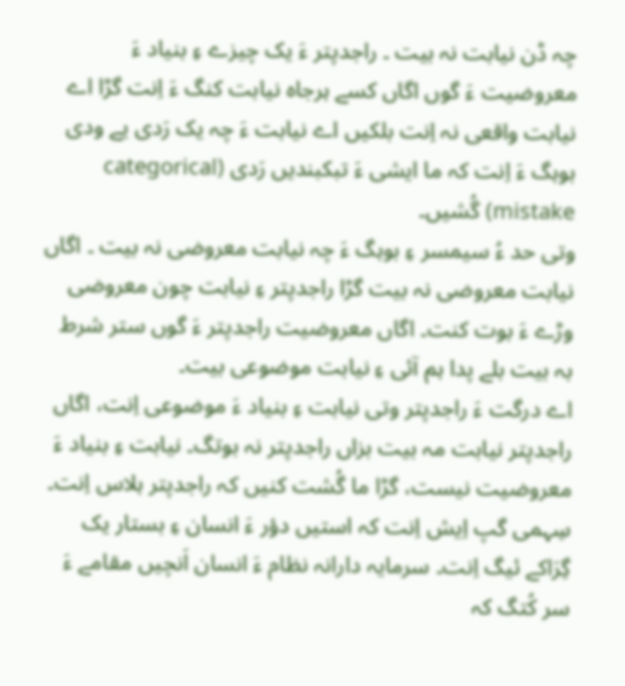چہ ڈن نیابت نہ بیت ۔ راجدپتر ءَ یک چیزے ءِ بنیاد ءَ معروضیت ءَ گوں اگاں کسے ہرجاہ نیابت کنگ ءَ اِنت گڑا اے نیابت واقعی نہ اِنت بلکیں اے نیابت ءَ چہ یک رَدی یے ودی بوہگ ءَ اِنت کہ ما ایشی ءَ تبکبندیں رَدی (categorical mistake) گُشیں۔
وتی حد ءُ سیمسر ءِ بوہگ ءَ چہ نیابت معروضی نہ بیت ۔ اگاں نیابت معروضی نہ بیت گڑا راجدپتر ءِ نیابت چون معروضی وڑے ءَ بوت کنت۔ اگاں معروضیت راجدپتر ءَ گوں ستر شرط بہ بیت بلے پدا ہم آئی ءِ نیابت موضوعی بیت۔
اے درگت ءَ راجدپتر وتی نیابت ءِ بنیاد ءَ موضوعی اِنت، اگاں راجدپتر نیابت مہ بیت بزاں راجدپتر نہ بوتگ۔ نیابت ءِ بنیاد ءَ معروضیت نیست، گڑا ما گُشت کنیں کہ راجدپتر ہلاس اِنت۔
سِہمی گپ اِیش اِنت کہ استیں دؤر ءَ انسان ءِ بستار یک گِرَاکے ئیگ اِنت۔ سرمایہ دارانہ نظام ءَ انسان اَنچیں مقامے ءَ سر کُتگ کہ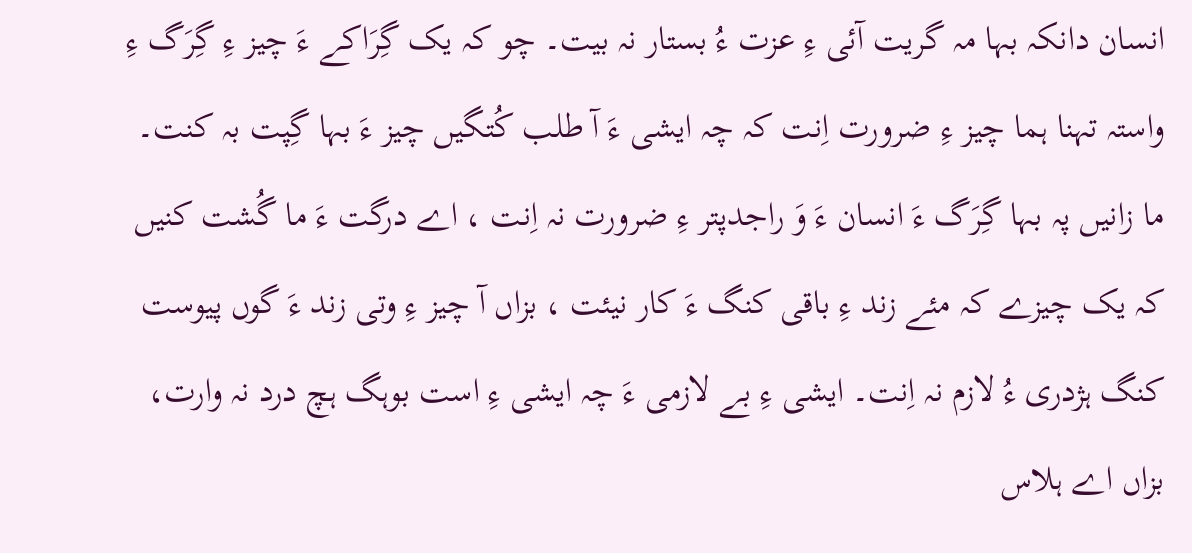انسان دانکہ بہا مہ گریت آئی ءِ عزت ءُ بستار نہ بیت۔ چو کہ یک گِرَاکے ءَ چیز ءِ گِرَگ ءِ واستہ تہنا ہما چیز ءِ ضرورت اِنت کہ چہ ایشی ءَ آ طلب کُتگیں چیز ءَ بہا گِپت بہ کنت۔
ما زانیں پہ بہا گِرَگ ءَ انسان ءَ وَ راجدپتر ءِ ضرورت نہ اِنت ، اے درگت ءَ ما گُشت کنیں کہ یک چیزے کہ مئے زند ءِ باقی کنگ ءَ کار نیئت ، بزاں آ چیز ءِ وتی زند ءَ گوں پیوست کنگ ہژدری ءُ لازم نہ اِنت۔ ایشی ءِ بے لازمی ءَ چہ ایشی ءِ است بوہگ ہچ درد نہ وارت، بزاں اے ہلاس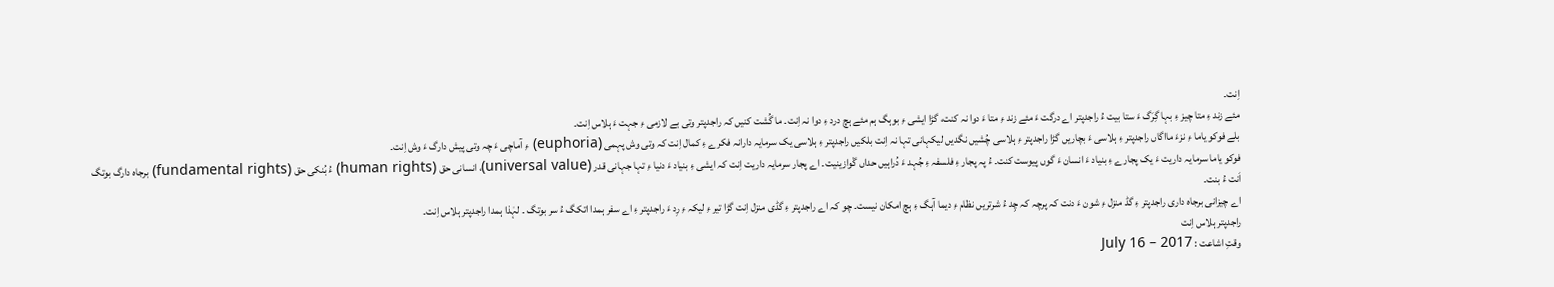اِنت۔
مئے زند ءِ متا چیز ءِ بہا گِرَگ ءَ ستا بیت ءُ راجدپتر اے درگت ءَ مئے زند ءِ متا ءَ دوا نہ کنت، گڑا ایشی ءِ بوہگ ہم مئے ہچ درد ءِ دوا نہ اِنت۔ ما گُشت کنیں کہ راجدپتر وتی بے لازمی ءِ جہت ءَ ہلاس اِنت۔
بلے فوکو یاما ءِ نزءَ مااگاں راجدپتر ءِ ہلاسی ءَ بچاریں گڑا راجدپتر ءِ ہلاسی چُشیں نگدیں لیکہانی تہا نہ اِنت بلکیں راجدپتر ءِ ہلاسی یک سرمایہ دارانہ فکرے ءِ کمال اِنت کہ وتی وش پہمی (euphoria) ءِ آماچی ءَ چہ وتی پیش دارگ ءَ وش اِنت۔
فوکو یاما سرمایہ داریت ءَ یک پجارے ءِ بنیاد ءَ انسان ءَ گوں پیوست کنت۔ ءُ پہ پجار ءِ فلسفہ ءِ جُہد ءَ دُراہیں حداں گْوازینیت۔ اے پجار سرمایہ داریت اِنت کہ ایشی ءِ بنیاد ءَ دنیا ءِ تہا جہانی قدر (universal value)، انسانی حق (human rights) ءُ بُنکی حق (fundamental rights) برجاہ دارگ بوتگ اَنت ءُ بنت۔
اے چیزانی برجاہ داری راجدپتر ءِ گڈ منزل ءِ شون ءَ دنت کہ پرچہ کہ چِد ءُ شرتریں نظام ءِ دیما آہگ ءِ ہچ امکان نیست۔ چو کہ اے راجدپتر ءِ گڈی منزل اِنت گڑا تیر ءِ لیکہ ءِ رِد ءَ راجدپتر ءِ اے سفر ہمدا اتکگ ءُ سر بوتگ ۔ لہٰذا ہمدا راجدپتر ہلاس اِنت۔
راجدپتر ہلاس اِنت
وقتِ اشاعت : July 16 – 2017